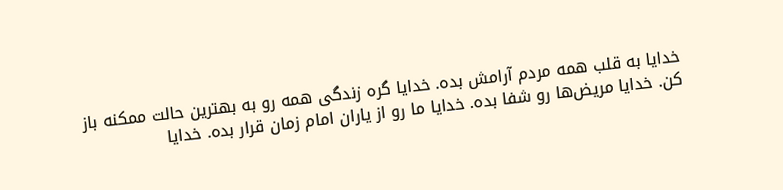خدایا به قلب همه مردم آرامش بده. خدایا گره زندگی همه رو به بهترین حالت ممکنه باز کن. خدایا مریض‌ها رو شفا بده. خدایا ما رو از یاران امام زمان قرار بده. خدایا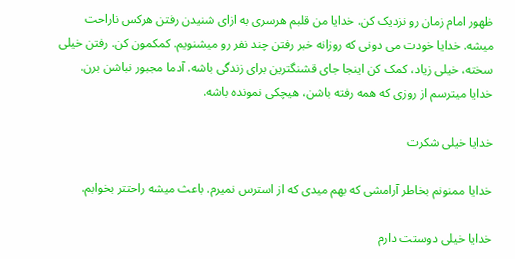ظهور امام زمان رو نزدیک کن. خدایا من قلبم هرسری به ازای شنیدن رفتن هرکس ناراحت میشه. خدایا خودت می دونی که روزانه خبر رفتن چند نفر رو میشنویم. کمکمون کن. رفتن خیلی سخته، خیلی زیاد، کمک کن اینجا جای قشنگترین برای زندگی باشه. آدما مجبور نباشن برن. خدایا میترسم از روزی که همه رفته باشن، هیچکی نمونده باشه.

خدایا خیلی شکرت

خدایا ممنونم بخاطر آرامشی که بهم میدی که از استرس نمیرم. باعث میشه راحتتر بخوابم.

خدایا خیلی دوستت دارم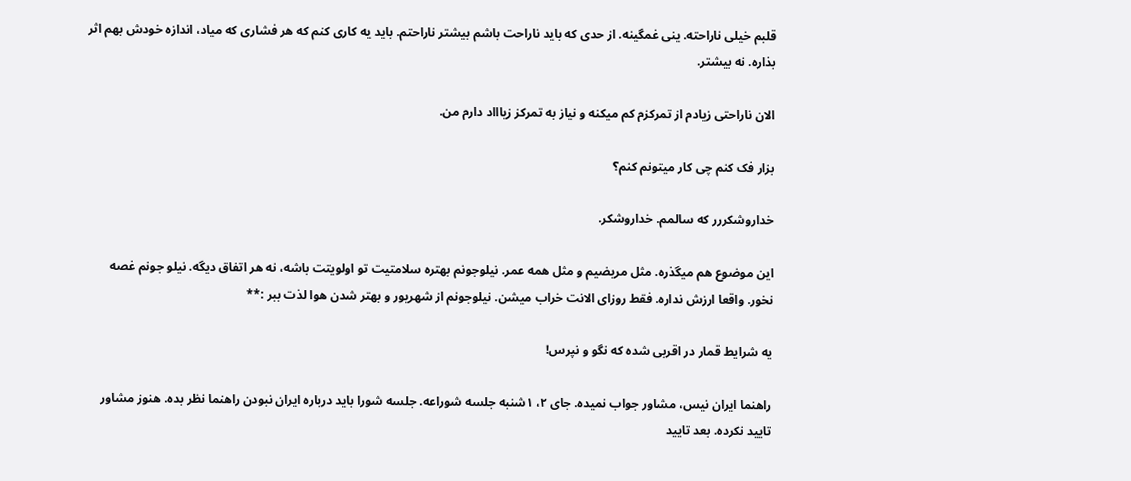قلبم خیلی ناراحته. ینی غمگینه. از حدی که باید ناراحت باشم بیشتر ناراحتم. باید یه کاری کنم که هر فشاری که میاد، اندازه خودش بهم اثر بذاره. نه بیشتر.

الان ناراحتی زیادم از تمرکزم کم میکنه و نیاز به تمرکز زیاااد دارم من.

بزار فک کنم چی کار میتونم کنم؟

خداروشکررر که سالمم. خداروشکر.

این موضوع هم میگذره. مثل مریضیم و مثل همه عمر. نیلوجونم بهتره سلامتیت تو اولویتت باشه، نه هر اتفاق دیگه. نیلو جونم غصه نخور. واقعا ارزش نداره. فقط روزای الانت خراب میشن. نیلوجونم از شهریور و بهتر شدن هوا لذت ببر :**

یه شرایط قمار در اقربی شده که نگو و نپرس!

راهنما ایران نیس، مشاور جواب نمیده. جای ۲، ۱شنبه جلسه شوراعه. جلسه شورا باید درباره ایران نبودن راهنما نظر بده. هنوز مشاور تایید نکرده. بعد تایید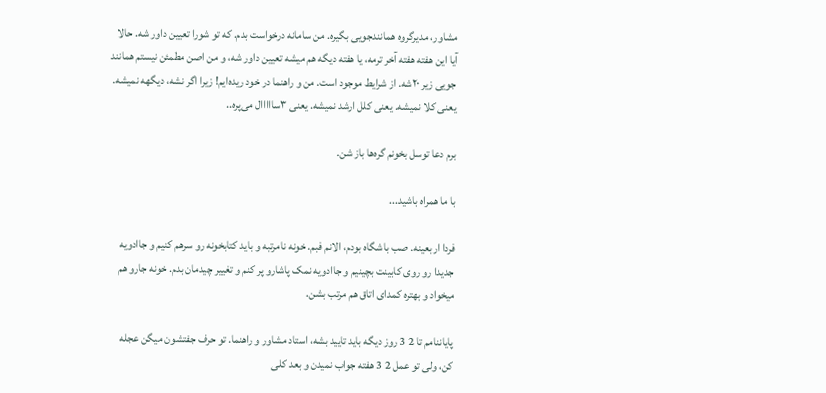مشاور، مدیرگروه همانندجویی بگیره. من سامانه درخواست بدم. که تو شورا تعیین داور شه. حالا آیا این هفته هفته آخر ترمه، یا هفته دیگه هم میشه تعیین داور شه، و من اصن مطمئن نیستم همانند جویی زیر ۲۰شه. از شرایط موجود است. من و راهنما در خود ریده‌ایم! زیرا اگر نشه، دیگهه نمیشه. یعنی کلا نمیشه. یعنی کلل ارشد نمیشه. یعنی ۳سااااال می‌پره..

برم دعا توسل بخونم گره‌ها باز شن.

با ما همراه باشید...

فردا اربعینه. صب باشگاه بودم، الانم فبم. خونه نامرتبه و باید کتابخونه رو سرهم کنیم و جاادویه جدیدا رو روی کابینت بچینیم و جاادویه نمک پاشارو پر کنم و تغییر چیدمان بدم. خونه جارو هم میخواد و بهتره کمدای اتاق هم مرتب بشن.

پایاننامم تا 2 3 روز دیگه باید تایید بشه، استاد مشاور و راهنما. تو حرف جفتشون میگن عجله کن، ولی تو عمل 2 3 هفته جواب نمیدن و بعد کلی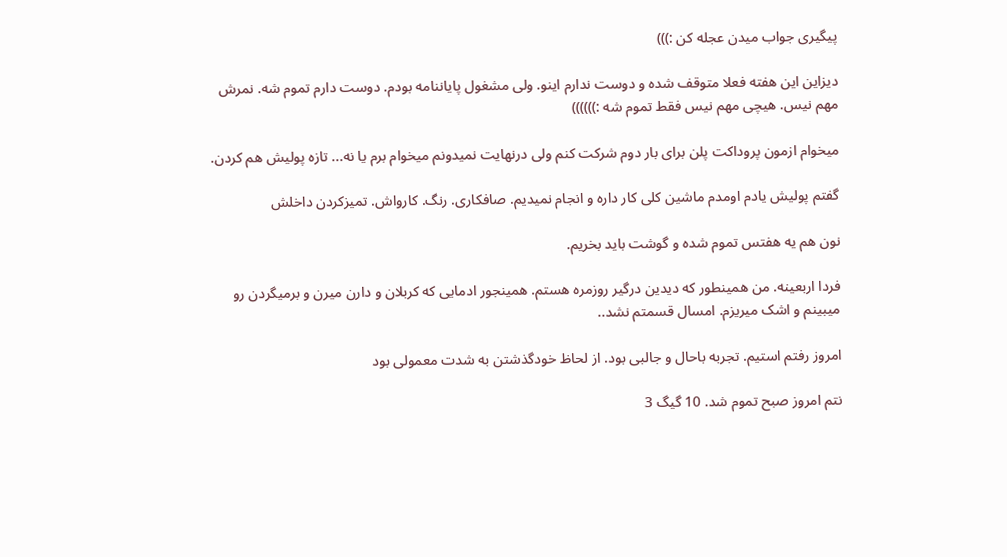پیگیری جواب میدن عجله کن :)))

دیزاین این هفته فعلا متوقف شده و دوست ندارم اینو. ولی مشغول پایاننامه بودم. دوست دارم تموم شه. نمرش مهم نیس. هیچی مهم نیس فقط تموم شه :))))))

میخوام ازمون پروداکت پلن برای بار دوم شرکت کنم ولی درنهایت نمیدونم میخوام برم یا نه... تازه پولیش هم کردن.

گفتم پولیش یادم اومدم ماشین کلی کار داره و انجام نمیدیم. صافکاری. رنگ. کارواش. تمیزکردن داخلش

نون هم یه هفتس تموم شده و گوشت باید بخریم.

فردا اربعینه. من همینطور که دیدین درگیر روزمره هستم. همینجور ادمایی که کربلان و دارن میرن و برمیگردن رو میبینم و اشک میریزم. امسال قسمتم نشد..

امروز رفتم استیم. تجربه باحال و جالبی بود. از لحاظ خودگذشتن به شدت معمولی بود

نتم امروز صبح تموم شد. 10 گیگ 3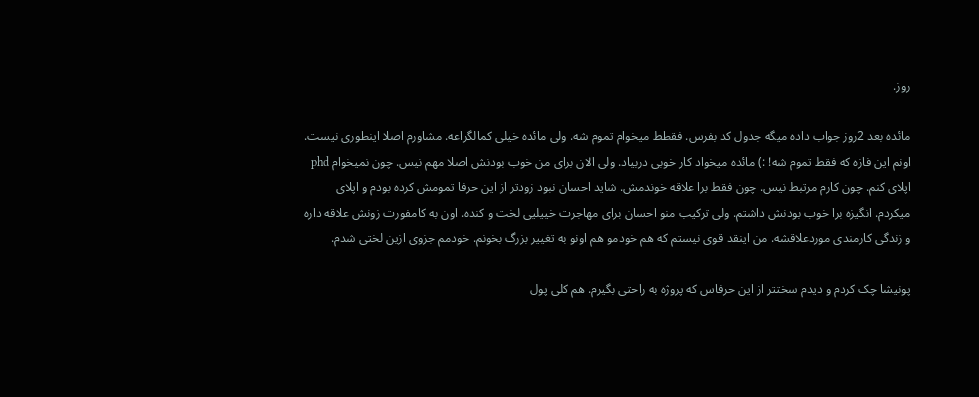روز.

مائده بعد 2روز جواب داده میگه جدول کد بفرس. فقطط میخوام تموم شه. ولی مائده خیلی کمالگراعه. مشاورم اصلا اینطوری نیست. اونم این فازه که فقط تموم شه! :) مائده میخواد کار خوبی دربیاد. ولی الان برای من خوب بودنش اصلا مهم نیس. چون نمیخوام phd اپلای کنم. چون کارم مرتبط نیس. چون فقط برا علاقه خوندمش. شاید احسان نبود زودتر از این حرفا تمومش کرده بودم و اپلای میکردم. انگیزه برا خوب بودنش داشتم. ولی ترکیب منو احسان برای مهاجرت خییلیی لخت و کنده. اون به کامفورت زونش علاقه داره و زندگی کارمندی موردعلاقشه. من اینقد قوی نیستم که هم خودمو هم اونو به تغییر بزرگ بخونم. خودمم جزوی ازین لختی شدم.

پونیشا چک کردم و دیدم سختتر از این حرفاس که پروژه به راحتی بگیرم. هم کلی پول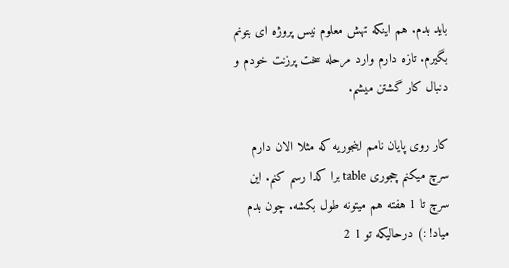باید بدم. هم اینکه تهش معلوم نیس پروژه ای بتونم بگیرم. تازه دارم وارد مرحله سخت پرزنت خودم و دنبال کار گشتن میشم.

کار روی پایان نامم اینجوریه که مثلا الان دارم سرچ میکنم چجوری table برا کدا رسم کنم. این سرچ تا 1 هفته هم میتونه طول بکشه. چون بدم میاد! :) درحالیکه تو 1 2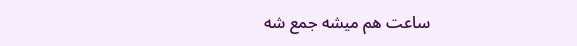ساعت هم میشه جمع شه